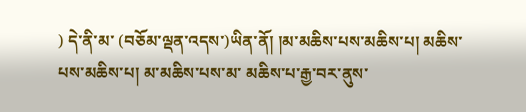) དེ་ནི་མ་ (བཅོམ་ལྡན་འདས་)ཡིན་ནོ། །མ་མཆིས་པས་མཆིས་པ། མཆིས་པས་མཆིས་པ། མ་མཆིས་པས་མ་ མཆིས་པ་རྒྱ་བར་ནུས་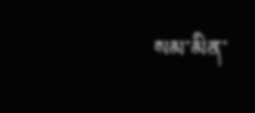སམ་མིན་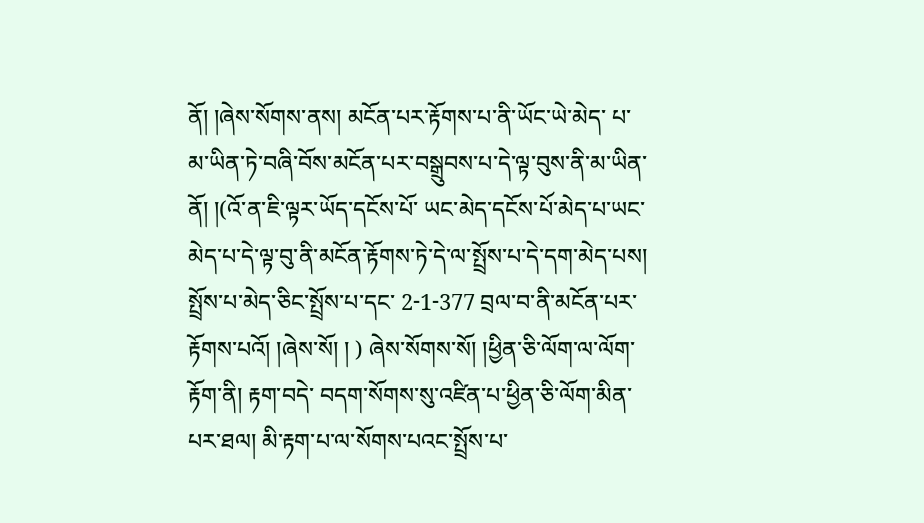ནོ། །ཞེས་སོགས་ནས། མངོན་པར་རྟོགས་པ་ནི་ཡོང་ཡེ་མེད་ པ་མ་ཡིན་ཏེ་བཞི་བོས་མངོན་པར་བསྒྲུབས་པ་དེ་ལྟ་བུས་ནི་མ་ཡིན་ནོ། །(འོ་ན་ཇི་ལྟར་ཡོད་དངོས་པོ་ ཡང་མེད་དངོས་པོ་མེད་པ་ཡང་མེད་པ་དེ་ལྟ་བུ་ནི་མངོན་རྟོགས་ཏེ་དེ་ལ་སྤྲོས་པ་དེ་དག་མེད་པས། སྤྲོས་པ་མེད་ཅིང་སྤྲོས་པ་དང་ 2-1-377 བྲལ་བ་ནི་མངོན་པར་རྟོགས་པའོ། །ཞེས་སོ། ། ) ཞེས་སོགས་སོ། །ཕྱིན་ཅི་ལོག་ལ་ལོག་རྟོག་ནི། རྟག་བདེ་ བདག་སོགས་སུ་འཛིན་པ་ཕྱིན་ཅི་ལོག་མིན་པར་ཐལ། མི་རྟག་པ་ལ་སོགས་པའང་སྤྲོས་པ་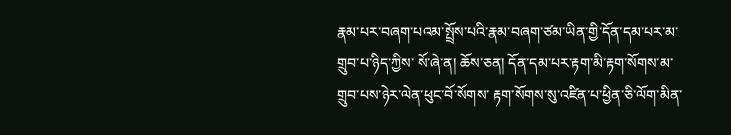རྣམ་པར་བཞག་པའམ་སྤྲོས་པའི་རྣམ་བཞག་ཙམ་ཡིན་གྱི་དོན་དམ་པར་མ་གྲུབ་པ་ཉིད་ཀྱིས་ སོ་ཞེ་ན། ཆོས་ཅན། དོན་དམ་པར་རྟག་མི་རྟག་སོགས་མ་གྲུབ་པས་ཉེར་ལེན་ཕུང་བོ་སོགས་ རྟག་སོགས་སུ་འཛིན་པ་ཕྱིན་ཅི་ལོག་མིན་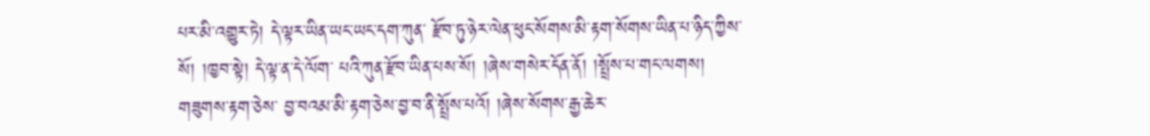པར་མི་འགྱུར་ཏེ། དེ་ལྟར་ཡིན་ཡང་ཡང་དག་ཀུན་ རྫོབ་ཏུ་ཉེར་ལེན་ཕུང་སོགས་མི་རྟག་སོགས་ཡིན་པ་ཉིད་ཀྱིས་སོ། །ཁྱབ་སྟེ། དེ་ལྟ་ན་དེ་ལོག་ པའི་ཀུན་རྫོབ་ཡིན་པས་སོ། །ཞེས་གསེར་དོན་ནོ། །སྤྲོས་པ་གང་ལགས། གཟུགས་རྟག་ཅེས་ བྱ་བའམ་མི་རྟག་ཅེས་བྱ་བ་ནི་སྤྲོས་པའོ། །ཞེས་སོགས་རྒྱ་ཆེར་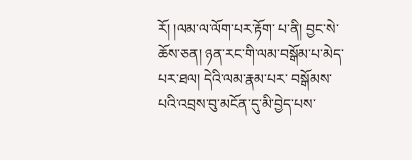རོ། །ལམ་ལ་ལོག་པར་རྟོག་ པ་ནི། བྱང་སེ་ཆོས་ཅན། ཉན་རང་གི་ལམ་བསྒོམ་པ་མེད་པར་ཐལ། དེའི་ལམ་རྣམ་པར་ བསྒོམས་པའི་འབྲས་བུ་མངོན་དུ་མི་བྱེད་པས་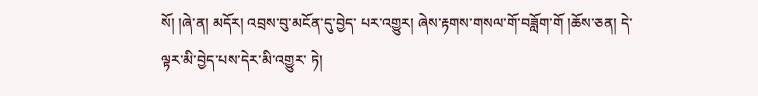སོ། །ཞེ་ན། མདོར། འབྲས་བུ་མངོན་དུ་བྱེད་ པར་འགྱུར། ཞེས་རྟགས་གསལ་གོ་བཟློག་གོ །ཆོས་ཅན། དེ་ལྟར་མི་བྱེད་པས་དེར་མི་འགྱུར་ ཏེ།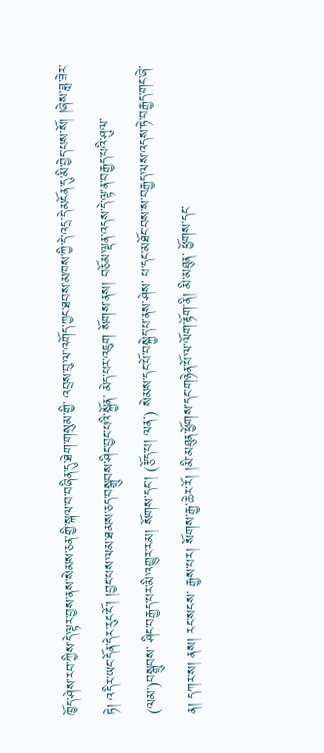ཁྱོད་ཤེས་རབ་ཀྱིས་དེ་ལྟར་བྱས་ནས་སེམས་ཅན་གྱི་སྐལ་བ་བཞིན་དུ་ཐེག་གསུམ་གྱི་ འབྲས་བུ་ལ་འགོད་ཀྱང་ཐབས་མཁས་ཀྱི་དེ་འདྲ་དེ་མངོན་དུ་མི་བྱེད་པས་སོ། །ཞེས་ཟླ་ཟེར་ ཏེ། འདིར་ཡང་དོན་དེར་རུང་ངོ་། །བྱང་པས་ལམ་ཐམས་ཅད་བསྒྲུབས་ཤིང་བྱང་པའི་སྐྱོན་ མེད་པར་འཇུག སོགས་ནས། བཅོམ་ལྡན་འདས་དེ་ལྟ་ན་བརྒྱད་པའི་ཤུལ་ (ལམ་)བསྒྲུབས་ ཤིང་བརྒྱད་པར་མི་འགྱུར་རམ། སོགས་དང་། (རྩོད་པ། ལན་) སེམས་དང་པོ་བསྐྱེད་པ་ནས་ཤེས་ པ་དང་མཐོང་བས་ས་བརྒྱད་ལས་འདས་ཏེ་བརྒྱད་གང་ཞེ་ན། དཀར་ས། ནས། རང་སངས་ རྒྱས་པར། སོགས་རྒྱ་ཆེར་རོ། །མི་མཐུན་ཕྱོགས་དང་གཉེན་པོ་ལ་ལོག་རྟོག་ནི། མི་མཐུན་ ཕྱོགས་དང་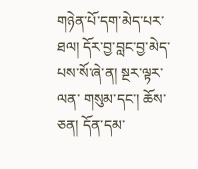གཉེན་པོ་དག་མེད་པར་ཐལ། དོར་བྱ་བླང་བྱ་མེད་པས་སོ་ཞེ་ན། སྔར་ལྟར་ལན་ གསུམ་དང་། ཆོས་ཅན། དོན་དམ་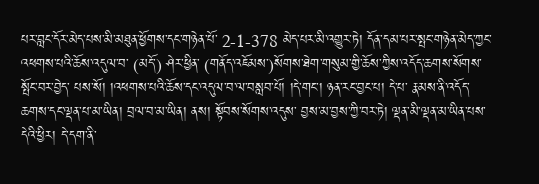པར་བླང་དོར་མེད་པས་མི་མཐུན་ཕྱོགས་དང་གཉེན་པོ་ 2-1-378 མེད་པར་མི་འགྱུར་ཏེ། དོན་དམ་པར་སྤང་གཉེན་མེད་ཀྱང་འཕགས་པའི་ཆོས་འདུལ་བ་ (མདོ་) ཤེར་ཕྱིན་ (གནོད་འཇོམས་)སོགས་ཐེག་གསུམ་གྱི་ཆོས་ཀྱིས་འདོད་ཆགས་སོགས་སྤོང་བར་བྱེད་ པས་སོ། །འཕགས་པའི་ཆོས་དང་འདུལ་བ་ལ་བསླབ་པོ། །དེ་གང་། ཉན་རང་བྱང་པ། དེ་པ་ རྣམས་ནི་འདོད་ཆགས་དང་ལྡན་པ་མ་ཡིན། བྲལ་བ་མ་ཡིན། ནས། སྟོབས་སོགས་འདུས་ བྱས་མ་བྱས་ཀྱི་བར་ཏེ། ལྡན་མི་ལྡན་མ་ཡིན་པས་དེའི་ཕྱིར། དེ་དག་ནི་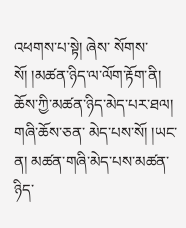འཕགས་པ་སྟེ། ཞེས་ སོགས་སོ། །མཚན་ཉིད་ལ་ལོག་རྟོག་ནི། ཆོས་ཀྱི་མཚན་ཉིད་མེད་པར་ཐལ། གཞི་ཆོས་ཅན་ མེད་པས་སོ། །ཡང་ན། མཚན་གཞི་མེད་པས་མཚན་ཉིད་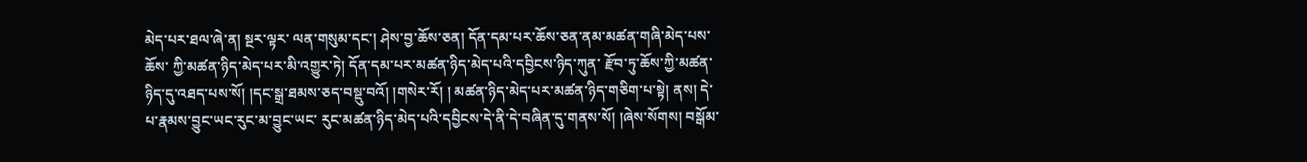མེད་པར་ཐལ་ཞེ་ན། སྔར་ལྟར་ ལན་གསུམ་དང་། ཤེས་བྱ་ཆོས་ཅན། དོན་དམ་པར་ཆོས་ཅན་ནམ་མཚན་གཞི་མེད་པས་ཆོས་ ཀྱི་མཚན་ཉིད་མེད་པར་མི་འགྱུར་ཏེ། དོན་དམ་པར་མཚན་ཉིད་མེད་པའི་དབྱིངས་ཉིད་ཀུན་ རྫོབ་ཏུ་ཆོས་ཀྱི་མཚན་ཉིད་དུ་འཐད་པས་སོ། །དང་སྒྲ་ཐམས་ཅད་བསྡུ་བའོ། །གསེར་རོ། ། མཚན་ཉིད་མེད་པར་མཚན་ཉིད་གཅིག་པ་སྟེ། ནས། དེ་པ་རྣམས་བྱུང་ཡང་རུང་མ་བྱུང་ཡང་ རུང་མཚན་ཉིད་མེད་པའི་དབྱིངས་དེ་ནི་དེ་བཞིན་དུ་གནས་སོ། །ཞེས་སོགས། བསྒོམ་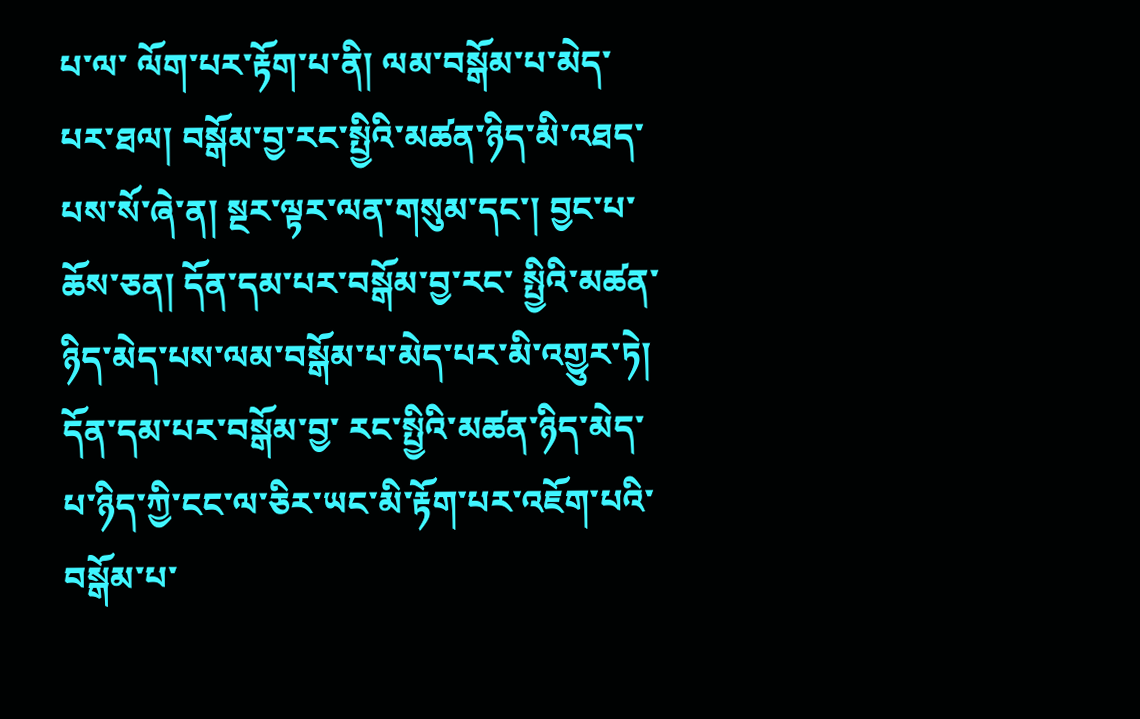པ་ལ་ ལོག་པར་རྟོག་པ་ནི། ལམ་བསྒོམ་པ་མེད་པར་ཐལ། བསྒོམ་བྱ་རང་སྤྱིའི་མཚན་ཉིད་མི་འཐད་ པས་སོ་ཞེ་ན། སྔར་ལྟར་ལན་གསུམ་དང་། བྱང་པ་ཆོས་ཅན། དོན་དམ་པར་བསྒོམ་བྱ་རང་ སྤྱིའི་མཚན་ཉིད་མེད་པས་ལམ་བསྒོམ་པ་མེད་པར་མི་འགྱུར་ཏེ། དོན་དམ་པར་བསྒོམ་བྱ་ རང་སྤྱིའི་མཚན་ཉིད་མེད་པ་ཉིད་ཀྱི་ངང་ལ་ཅིར་ཡང་མི་རྟོག་པར་འཇོག་པའི་བསྒོམ་པ་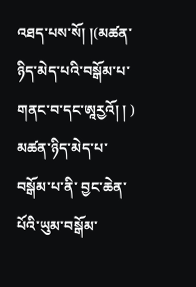འཐད་པས་སོ། །(མཚན་ཉིད་མེད་པའི་བསྒོམ་པ་གནང་བ་དང་ཨཱརྱའོ། ། ) མཚན་ཉིད་མེད་པ་བསྒོམ་པ་ནི་ བྱང་ཆེན་པོའི་ཡུམ་བསྒོམ་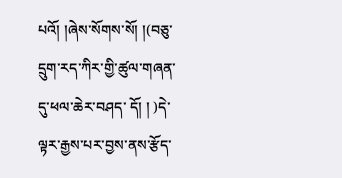པའོ། །ཞེས་སོགས་སོ། །(བཅུ་དྲུག་རད་ཀིར་གྱི་ཚུལ་གཞན་དུ་ཕལ་ཆེར་བཤད་ དོ། ། )དེ་ལྟར་རྒྱས་པར་བྱས་ནས་རྩོད་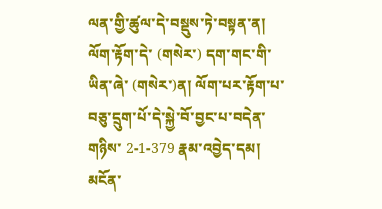ལན་གྱི་ཚུལ་དེ་བསྡུས་ཏེ་བསྟན་ན། ལོག་རྟོག་དེ་ (གསེར་) དག་གང་གི་ཡིན་ཞེ་ (གསེར་)ན། ལོག་པར་རྟོག་པ་བཅུ་དྲུག་པོ་དེ་སྐྱེ་བོ་བྱང་པ་བདེན་གཉིས་ 2-1-379 རྣམ་འབྱེད་དམ། མངོན་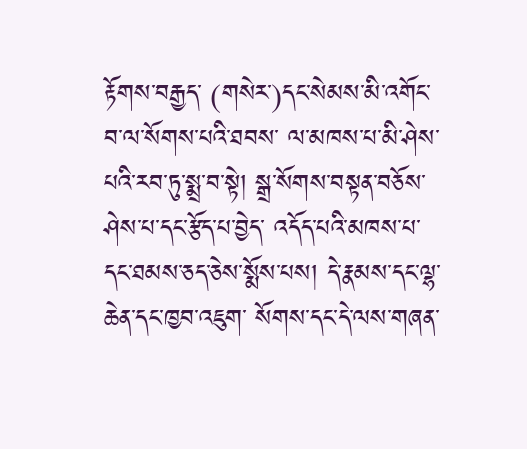རྟོགས་བརྒྱད་ (གསེར་)དང་སེམས་མི་འགོང་བ་ལ་སོགས་པའི་ཐབས་ ལ་མཁས་པ་མི་ཤེས་པའི་རབ་ཏུ་སྨྲ་བ་སྟེ། སྒྲ་སོགས་བསྟན་བཅོས་ཤེས་པ་དང་རྩོད་པ་བྱེད་ འདོད་པའི་མཁས་པ་དང་ཐམས་ཅད་ཅེས་སྨོས་པས། དེ་རྣམས་དང་ལྷ་ཆེན་དང་ཁྱབ་འཇུག་ སོགས་དང་དེ་ལས་གཞན་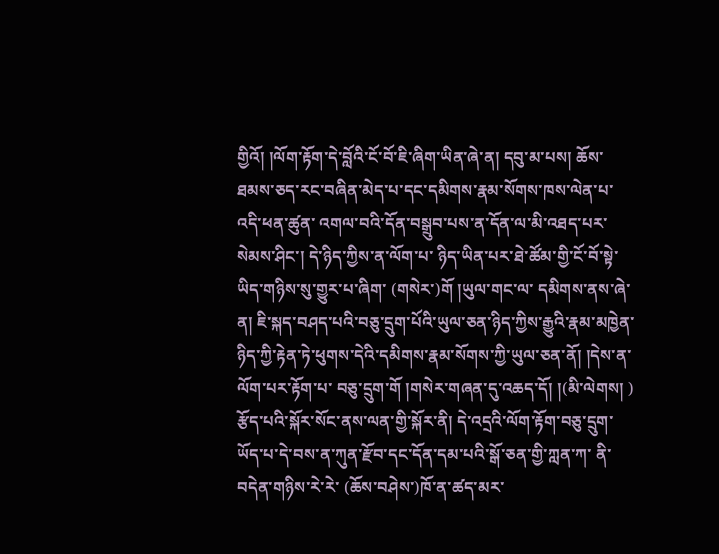གྱིའོ། །ལོག་རྟོག་དེ་བློའི་ངོ་བོ་ཇི་ཞིག་ཡིན་ཞེ་ན། དབུ་མ་པས། ཆོས་ཐམས་ཅད་རང་བཞིན་མེད་པ་དང་དམིགས་རྣམ་སོགས་ཁས་ལེན་པ་འདི་ཕན་ཚུན་ འགལ་བའི་དོན་བསྒྲུབ་པས་ན་དོན་ལ་མི་འཐད་པར་སེམས་ཤིང་། དེ་ཉིད་ཀྱིས་ན་ལོག་པ་ ཉིད་ཡིན་པར་ཐེ་ཚོམ་གྱི་ངོ་བོ་སྟེ་ཡིད་གཉིས་སུ་གྱུར་པ་ཞིག་ (གསེར་)གོ །ཡུལ་གང་ལ་ དམིགས་ནས་ཞེ་ན། ཇི་སྐད་བཤད་པའི་བཅུ་དྲུག་པོའི་ཡུལ་ཅན་ཉིད་ཀྱིས་རྒྱུའི་རྣམ་མཁྱེན་ ཉིད་ཀྱི་རྟེན་ཏེ་ཕུགས་དེའི་དམིགས་རྣམ་སོགས་ཀྱི་ཡུལ་ཅན་ནོ། །དེས་ན་ལོག་པར་རྟོག་པ་ བཅུ་དྲུག་གོ །གསེར་གཞན་དུ་འཆད་དོ། །(མི་ལེགས། ) རྩོད་པའི་སྐོར་སོང་ནས་ལན་གྱི་སྐོར་ནི། དེ་འདྲའི་ལོག་རྟོག་བཅུ་དྲུག་ཡོད་པ་དེ་བས་ན་ཀུན་རྫོབ་དང་དོན་དམ་པའི་སྒོ་ཅན་གྱི་ཀླན་ཀ་ ནི་བདེན་གཉིས་རེ་རེ་ (ཆོས་བཤེས་)ཁོ་ན་ཚད་མར་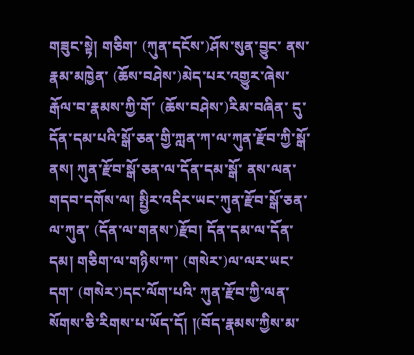གཟུང་སྟེ། གཅིག་ (ཀུན་དངོས་)ཤོས་སུན་བྱུང་ ནས་རྣམ་མཁྱེན་ (ཆོས་བཤེས་)མེད་པར་འགྱུར་ཞེས་རྒོལ་བ་རྣམས་ཀྱི་གོ་ (ཆོས་བཤེས་)རིམ་བཞིན་ དུ་དོན་དམ་པའི་སྒོ་ཅན་གྱི་ཀླན་ཀ་ལ་ཀུན་རྫོབ་ཀྱི་སྒོ་ནས། ཀུན་རྫོབ་སྒོ་ཅན་ལ་དོན་དམ་སྒོ་ ནས་ལན་གདབ་དགོས་ལ། སྤྱིར་འདིར་ཡང་ཀུན་རྫོབ་སྒོ་ཅན་ལ་ཀུན་ (དོན་ལ་གནས་)རྫོབ། དོན་དམ་ལ་དོན་དམ། གཅིག་ལ་གཉིས་ཀ་ (གསེར་)ལ་ལར་ཡང་དག་ (གསེར་)དང་ལོག་པའི་ ཀུན་རྫོབ་ཀྱི་ལན་སོགས་ཅི་རིགས་པ་ཡོད་དོ། །(བོད་རྣམས་ཀྱིས་མ་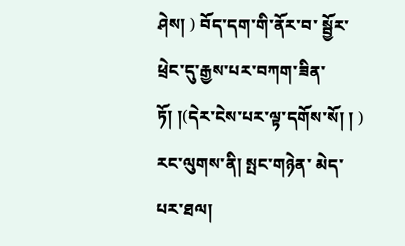ཤེས། ) བོད་དག་གི་ནོར་བ་ སྦྱོར་ཕྲེང་དུ་རྒྱས་པར་བཀག་ཟིན་ཏོ། །(དེར་ངེས་པར་ལྟ་དགོས་སོ། ། ) རང་ལུགས་ནི། སྤང་གཉེན་ མེད་པར་ཐལ།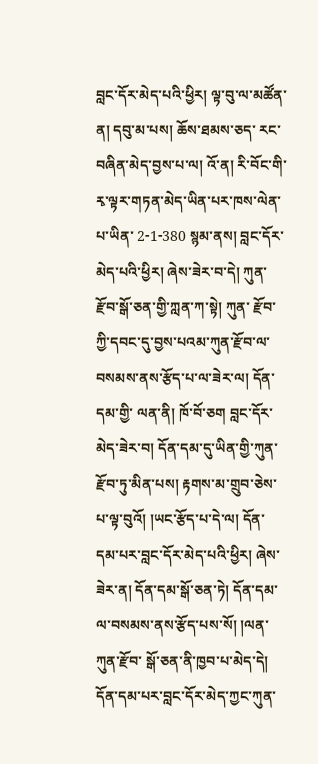བླང་དོར་མེད་པའི་ཕྱིར། ལྟ་བུ་ལ་མཚོན་ན། དབུ་མ་པས། ཆོས་ཐམས་ཅད་ རང་བཞིན་མེད་བྱས་པ་ལ། འོ་ན། རི་བོང་གི་རྭ་ལྟར་གཏན་མེད་ཡིན་པར་ཁས་ལེན་པ་ཡིན་ 2-1-380 སྙམ་ནས། བླང་དོར་མེད་པའི་ཕྱིར། ཞེས་ཟེར་བ་དེ། ཀུན་རྫོབ་སྒོ་ཅན་གྱི་ཀླན་ཀ་སྟེ། ཀུན་ རྫོབ་ཀྱི་དབང་དུ་བྱས་པའམ་ཀུན་རྫོབ་ལ་བསམས་ནས་རྩོད་པ་ལ་ཟེར་ལ། དོན་དམ་གྱི་ ལན་ནི། ཁོ་བོ་ཅག བླང་དོར་མེད་ཟེར་བ། དོན་དམ་དུ་ཡིན་གྱི་ཀུན་རྫོབ་ཏུ་མིན་པས། རྟགས་མ་གྲུབ་ཅེས་པ་ལྟ་བུའོ། །ཡང་རྩོད་པ་དེ་ལ། དོན་དམ་པར་བླང་དོར་མེད་པའི་ཕྱིར། ཞེས་ཟེར་ན། དོན་དམ་སྒོ་ཅན་ཏེ། དོན་དམ་ལ་བསམས་ནས་རྩོད་པས་སོ། །ལན་ཀུན་རྫོབ་ སྒོ་ཅན་ནི་ཁྱབ་པ་མེད་དེ། དོན་དམ་པར་བླང་དོར་མེད་ཀྱང་ཀུན་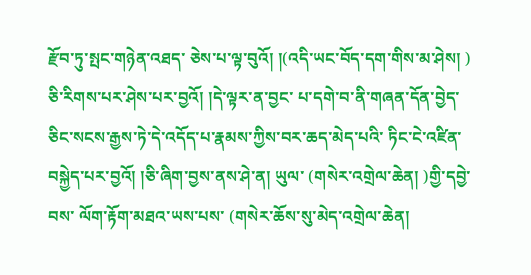རྫོབ་ཏུ་སྤང་གཉེན་འཐད་ ཅེས་པ་ལྟ་བུའོ། །(འདི་ཡང་བོད་དག་གིས་མ་ཤེས། ) ཅི་རིགས་པར་ཤེས་པར་བྱའོ། །དེ་ལྟར་ན་བྱང་ པ་དགེ་བ་ནི་གཞན་དོན་བྱེད་ཅིང་སངས་རྒྱས་ཏེ་དེ་འདོད་པ་རྣམས་ཀྱིས་བར་ཆད་མེད་པའི་ ཏིང་ངེ་འཛིན་བསྐྱེད་པར་བྱའོ། །ཅི་ཞིག་བྱས་ནས་ཤེ་ན། ཡུལ་ (གསེར་འགྲེལ་ཆེན། )གྱི་དབྱེ་བས་ ལོག་རྟོག་མཐའ་ཡས་པས་ (གསེར་ཆོས་སུ་མེད་འགྲེལ་ཆེན།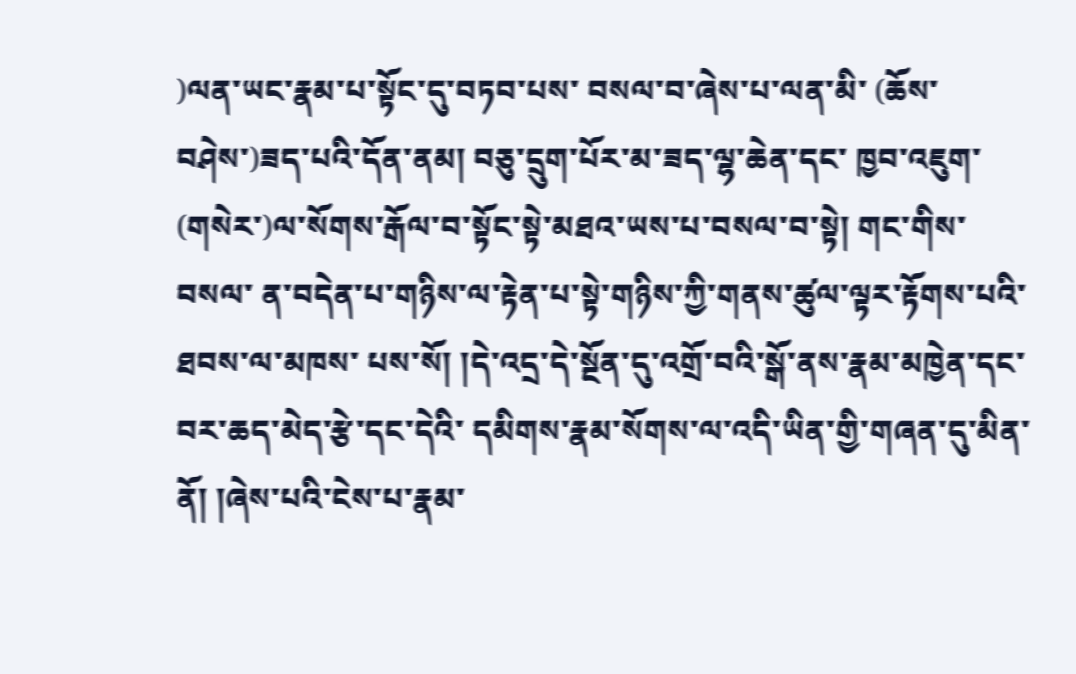)ལན་ཡང་རྣམ་པ་སྟོང་དུ་བཏབ་པས་ བསལ་བ་ཞེས་པ་ལན་མི་ (ཆོས་བཤེས་)ཟད་པའི་དོན་ནམ། བཅུ་དྲུག་པོར་མ་ཟད་ལྷ་ཆེན་དང་ ཁྱབ་འཇུག་ (གསེར་)ལ་སོགས་རྒོལ་བ་སྟོང་སྟེ་མཐའ་ཡས་པ་བསལ་བ་སྟེ། གང་གིས་བསལ་ ན་བདེན་པ་གཉིས་ལ་རྟེན་པ་སྟེ་གཉིས་ཀྱི་གནས་ཚུལ་ལྟར་རྟོགས་པའི་ཐབས་ལ་མཁས་ པས་སོ། །དེ་འདྲ་དེ་སྔོན་དུ་འགྲོ་བའི་སྒོ་ནས་རྣམ་མཁྱེན་དང་བར་ཆད་མེད་རྩེ་དང་དེའི་ དམིགས་རྣམ་སོགས་ལ་འདི་ཡིན་གྱི་གཞན་དུ་མིན་ནོ། །ཞེས་པའི་ངེས་པ་རྣམ་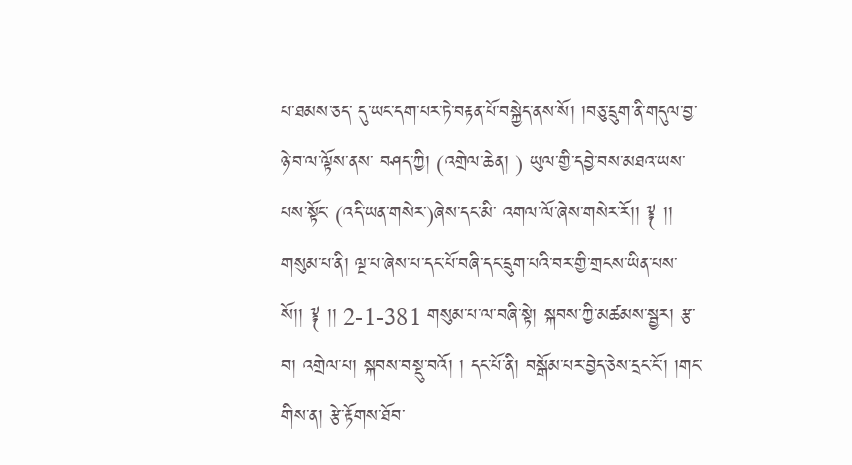པ་ཐམས་ཅད་ དུ་ཡང་དག་པར་ཏེ་བརྟན་པོ་བསྐྱེད་ནས་སོ། །བཅུ་དྲུག་ནི་གདུལ་བྱ་ཉེ་བ་ལ་ལྟོས་ནས་ བཤད་ཀྱི། (འགྲེལ་ཆེན། ) ཡུལ་གྱི་དབྱེ་བས་མཐའ་ཡས་པས་སྟོང་ (འདི་ཡན་གསེར་)ཞེས་དང་མི་ འགལ་ལོ་ཞེས་གསེར་རོ།། ༈ །། གསུམ་པ་ནི། ལྔ་པ་ཞེས་པ་དང་པོ་བཞི་དང་དྲུག་པའི་བར་གྱི་གྲངས་ཡིན་པས་སོ།། ༈ །། 2-1-381 གསུམ་པ་ལ་བཞི་སྟེ། སྐབས་ཀྱི་མཚམས་སྦྱར། རྩ་བ། འགྲེལ་པ། སྐབས་བསྡུ་བའོ། ། དང་པོ་ནི། བསྒོམ་པར་བྱེད་ཅེས་དྲང་ངོ་། །གང་གིས་ན། རྩེ་རྟོགས་ཐོབ་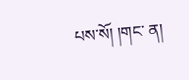པས་སོ། །གང་ ན།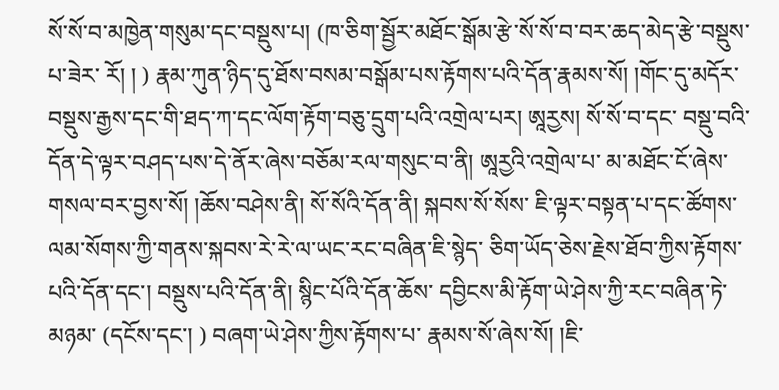སོ་སོ་བ་མཁྱེན་གསུམ་དང་བསྡུས་པ། (ཁ་ཅིག་སྦྱོར་མཐོང་སྒོམ་རྩེ་སོ་སོ་བ་བར་ཆད་མེད་རྩེ་བསྡུས་པ་ཟེར་ རོ། ། ) རྣམ་ཀུན་ཉིད་དུ་ཐོས་བསམ་བསྒོམ་པས་རྟོགས་པའི་དོན་རྣམས་སོ། །གོང་དུ་མདོར་ བསྡུས་རྒྱས་དང་གི་ཐད་ཀ་དང་ལོག་རྟོག་བཅུ་དྲུག་པའི་འགྲེལ་པར། ཨཱརྱས། སོ་སོ་བ་དང་ བསྡུ་བའི་དོན་དེ་ལྟར་བཤད་པས་དེ་ནོར་ཞེས་བཅོམ་རལ་གསུང་བ་ནི། ཨཱརྱའི་འགྲེལ་པ་ མ་མཐོང་ངོ་ཞེས་གསལ་བར་བྱས་སོ། །ཆོས་བཤེས་ནི། སོ་སོའི་དོན་ནི། སྐབས་སོ་སོས་ ཇི་ལྟར་བསྟན་པ་དང་ཚོགས་ལམ་སོགས་ཀྱི་གནས་སྐབས་རེ་རེ་ལ་ཡང་རང་བཞིན་ཇི་སྙེད་ ཅིག་ཡོད་ཅེས་རྗེས་ཐོབ་ཀྱིས་རྟོགས་པའི་དོན་དང་། བསྡུས་པའི་དོན་ནི། སྙིང་པོའི་དོན་ཆོས་ དབྱིངས་མི་རྟོག་ཡེ་ཤེས་ཀྱི་རང་བཞིན་ཏེ་མཉམ་ (དངོས་དང་། ) བཞག་ཡེ་ཤེས་ཀྱིས་རྟོགས་པ་ རྣམས་སོ་ཞེས་སོ། །ཇི་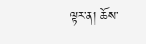ལྟར་ན། ཆོས་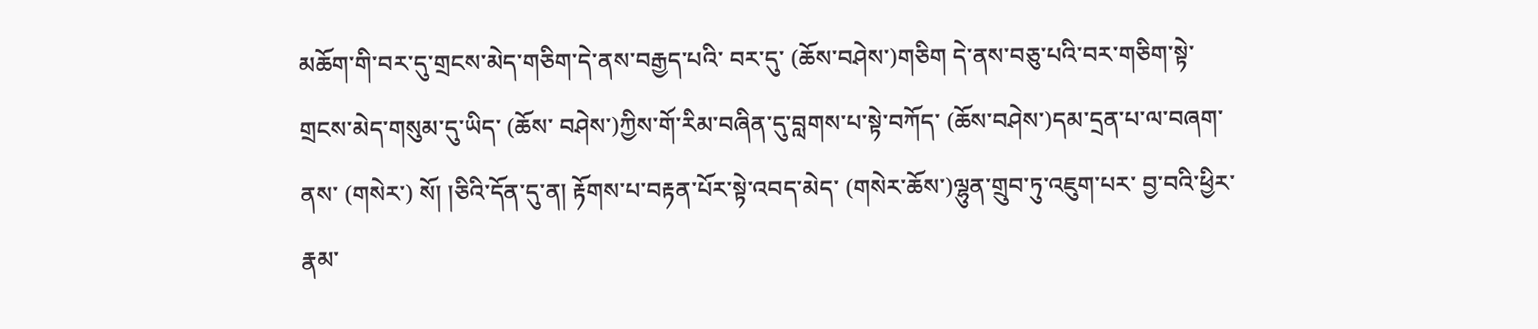མཆོག་གི་བར་དུ་གྲངས་མེད་གཅིག་དེ་ནས་བརྒྱད་པའི་ བར་དུ་ (ཆོས་བཤེས་)གཅིག དེ་ནས་བཅུ་པའི་བར་གཅིག་སྟེ་གྲངས་མེད་གསུམ་དུ་ཡིད་ (ཆོས་ བཤེས་)ཀྱིས་གོ་རིམ་བཞིན་དུ་བླགས་པ་སྟེ་བཀོད་ (ཆོས་བཤེས་)དམ་དྲན་པ་ལ་བཞག་ནས་ (གསེར་) སོ། །ཅིའི་དོན་དུ་ན། རྟོགས་པ་བརྟན་པོར་སྟེ་འབད་མེད་ (གསེར་ཆོས་)ལྷུན་གྲུབ་ཏུ་འཇུག་པར་ བྱ་བའི་ཕྱིར་རྣམ་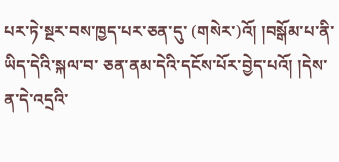པར་ཏེ་སྔར་བས་ཁྱད་པར་ཅན་དུ་ (གསེར་)འོ། །བསྒོམ་པ་ནི་ཡིད་དེའི་སྐལ་བ་ ཅན་ནམ་དེའི་དངོས་པོར་བྱེད་པའོ། །དེས་ན་དེ་འདྲའི་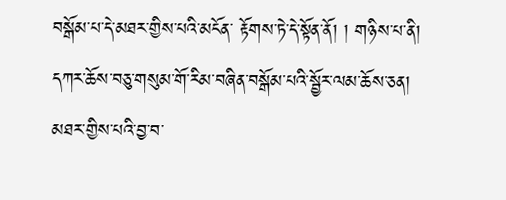བསྒོམ་པ་དེ་མཐར་གྱིས་པའི་མངོན་ རྟོགས་ཏེ་དེ་སྟོན་ནོ། ། གཉིས་པ་ནི། དཀར་ཆོས་བཅུ་གསུམ་གོ་རིམ་བཞིན་བསྒོམ་པའི་སྦྱོར་ལམ་ཆོས་ཅན། མཐར་གྱིས་པའི་བྱ་བ་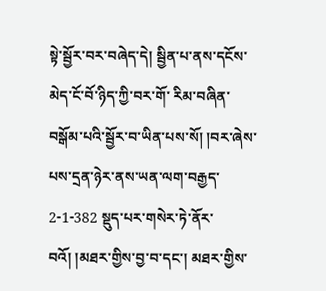སྟེ་སྦྱོར་བར་བཞེད་དེ། སྦྱིན་པ་ནས་དངོས་མེད་ངོ་བོ་ཉིད་ཀྱི་བར་གོ་ རིམ་བཞིན་བསྒོམ་པའི་སྦྱོར་བ་ཡིན་པས་སོ། །བར་ཞེས་པས་དྲན་ཉེར་ནས་ཡན་ལག་བརྒྱད་ 2-1-382 སྡུད་པར་གསེར་ཏེ་ནོར་བའོ། །མཐར་གྱིས་བྱ་བ་དང་། མཐར་གྱིས་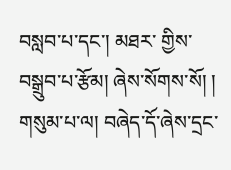བསླབ་པ་དང་། མཐར་ གྱིས་བསྒྲུབ་པ་རྩོམ། ཞེས་སོགས་སོ། ། གསུམ་པ་ལ། བཞེད་དོ་ཞེས་དྲང་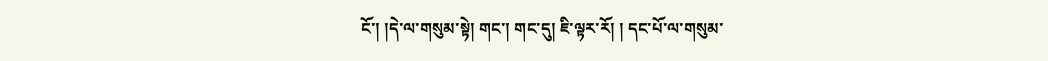ངོ་། །དེ་ལ་གསུམ་སྟེ། གང་། གང་དུ། ཇི་ལྟར་རོ། ། དང་པོ་ལ་གསུམ་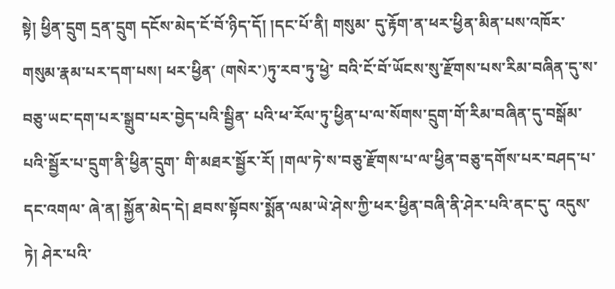སྟེ། ཕྱིན་དྲུག དྲན་དྲུག དངོས་མེད་ངོ་བོ་ཉིད་དོ། །དང་པོ་ནི། གསུམ་ དུ་རྟོག་ན་ཕར་ཕྱིན་མིན་པས་འཁོར་གསུམ་རྣམ་པར་དག་པས། ཕར་ཕྱིན་ (གསེར་)ཏུ་རབ་ཏུ་ཕྱེ་ བའི་ངོ་བོ་ཡོངས་སུ་རྫོགས་པས་རིམ་བཞིན་དུ་ས་བཅུ་ཡང་དག་པར་སྒྲུབ་པར་བྱེད་པའི་སྦྱིན་ པའི་ཕ་རོལ་ཏུ་ཕྱིན་པ་ལ་སོགས་དྲུག་གོ་རིམ་བཞིན་དུ་བསྒོམ་པའི་སྦྱོར་པ་དྲུག་ནི་ཕྱིན་དྲུག་ གི་མཐར་སྦྱོར་རོ། །གལ་ཏེ་ས་བཅུ་རྫོགས་པ་ལ་ཕྱིན་བཅུ་དགོས་པར་བཤད་པ་དང་འགལ་ ཞེ་ན། སྐྱོན་མེད་དེ། ཐབས་སྟོབས་སྨོན་ལམ་ཡེ་ཤེས་ཀྱི་ཕར་ཕྱིན་བཞི་ནི་ཤེར་པའི་ནང་དུ་ འདུས་ཏེ། ཤེར་པའི་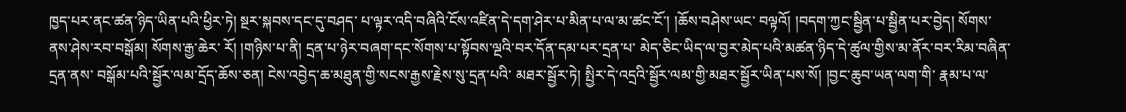ཁྱད་པར་ནང་ཚན་ཉིད་ཡིན་པའི་ཕྱིར་ཏེ། སྔར་སྐབས་དང་དུ་བཤད་ པ་ལྟར་འདི་བཞིའི་ངོས་འཛིན་དེ་དག་ཤེར་པ་མིན་པ་ལ་མ་ཚང་ངོ་། །ཆོས་བཤེས་ཡང་ བལྟའོ། །བདག་ཀྱང་སྦྱིན་པ་སྦྱིན་པར་བྱེད། སོགས་ནས་ཤེས་རབ་བསྒོམ། སོགས་རྒྱ་ཆེར་ རོ། །གཉིས་པ་ནི། དྲན་པ་ཉེར་བཞག་དང་སོགས་པ་སྟོབས་ལྔའི་བར་དོན་དམ་པར་དྲན་པ་ མེད་ཅིང་ཡིད་ལ་བྱར་མེད་པའི་མཚན་ཉིད་དེ་ཚུལ་གྱིས་མ་ནོར་བར་རིམ་བཞིན་དྲན་ནས་ བསྒོམ་པའི་སྦྱོར་ལམ་དྲོད་ཆོས་ཅན། ངེས་འབྱེད་ཆ་མཐུན་གྱི་སངས་རྒྱས་རྗེས་སུ་དྲན་པའི་ མཐར་སྦྱོར་ཏེ། སྤྱིར་དེ་འདྲའི་སྦྱོར་ལམ་གྱི་མཐར་སྦྱོར་ཡིན་པས་སོ། །བྱང་ཆུབ་ཡན་ལག་གི་ རྣམ་པ་ལ་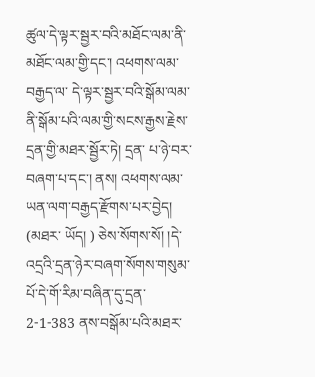ཚུལ་དེ་ལྟར་སྦྱར་བའི་མཐོང་ལམ་ནི་མཐོང་ལམ་གྱི་དང་། འཕགས་ལམ་བརྒྱད་ལ་ དེ་ལྟར་སྦྱར་བའི་སྒོམ་ལམ་ནི་སྒོམ་པའི་ལམ་གྱི་སངས་རྒྱས་རྗེས་དྲན་གྱི་མཐར་སྦྱོར་ཏེ། དྲན་ པ་ཉེ་བར་བཞག་པ་དང་། ནས། འཕགས་ལམ་ཡན་ལག་བརྒྱད་རྫོགས་པར་བྱེད། (མཐར་ ཡོད། ) ཅེས་སོགས་སོ། །དེ་འདྲའི་དྲན་ཉེར་བཞག་སོགས་གསུམ་པོ་དེ་གོ་རིམ་བཞིན་དུ་དྲན་ 2-1-383 ནས་བསྒོམ་པའི་མཐར་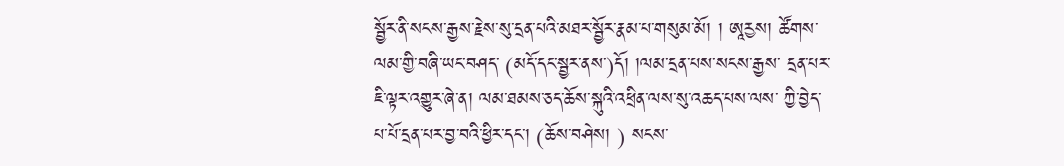སྦྱོར་ནི་སངས་རྒྱས་རྗེས་སུ་དྲན་པའི་མཐར་སྦྱོར་རྣམ་པ་གསུམ་མོ། ། ཨཱརྱས། ཚོགས་ལམ་གྱི་བཞི་ཡང་བཤད་ (མདོ་དང་སྦྱར་ནས་)དོ། །ལམ་དྲན་པས་སངས་རྒྱས་ དྲན་པར་ཇི་ལྟར་འགྱུར་ཞེ་ན། ལམ་ཐམས་ཅད་ཆོས་སྐུའི་འཕྲིན་ལས་སུ་འཆད་པས་ལས་ ཀྱི་བྱེད་པ་པོ་དྲན་པར་བྱ་བའི་ཕྱིར་དང་། (ཆོས་བཤེས། ) སངས་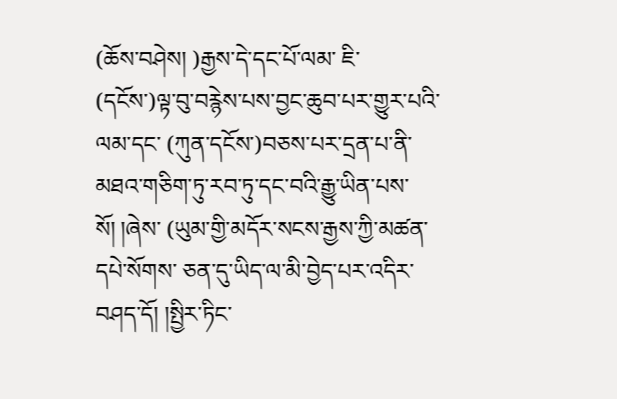(ཆོས་བཤེས། )རྒྱས་དེ་དང་པོ་ལམ་ ཇི་ (དངོས་)ལྟ་བུ་བརྙེས་པས་བྱང་ཆུབ་པར་གྱུར་པའི་ལམ་དང་ (ཀུན་དངོས་)བཅས་པར་དྲན་པ་ནི་ མཐའ་གཅིག་ཏུ་རབ་ཏུ་དང་བའི་རྒྱུ་ཡིན་པས་སོ། །ཞེས་ (ཡུམ་གྱི་མདོར་སངས་རྒྱས་ཀྱི་མཚན་དཔེ་སོགས་ ཅན་དུ་ཡིད་ལ་མི་བྱེད་པར་འདིར་བཤད་དོ། །སྤྱིར་ཏིང་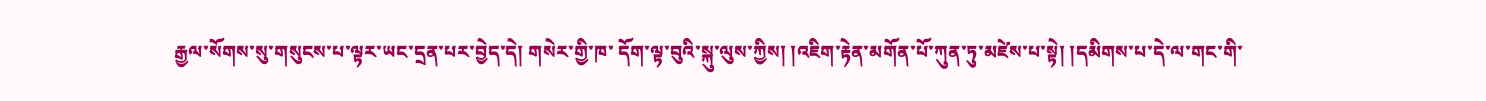རྒྱལ་སོགས་སུ་གསུངས་པ་ལྟར་ཡང་དྲན་པར་བྱེད་དེ། གསེར་གྱི་ཁ་ དོག་ལྟ་བུའི་སྐུ་ལུས་ཀྱིས། །འཇིག་རྟེན་མགོན་པོ་ཀུན་ཏུ་མཛེས་པ་སྟེ། །དམིགས་པ་དེ་ལ་གང་གི་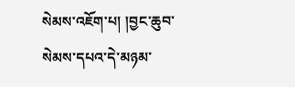སེམས་འཇོག་པ། །བྱང་ཆུབ་ སེམས་དཔའ་དེ་མཉམ་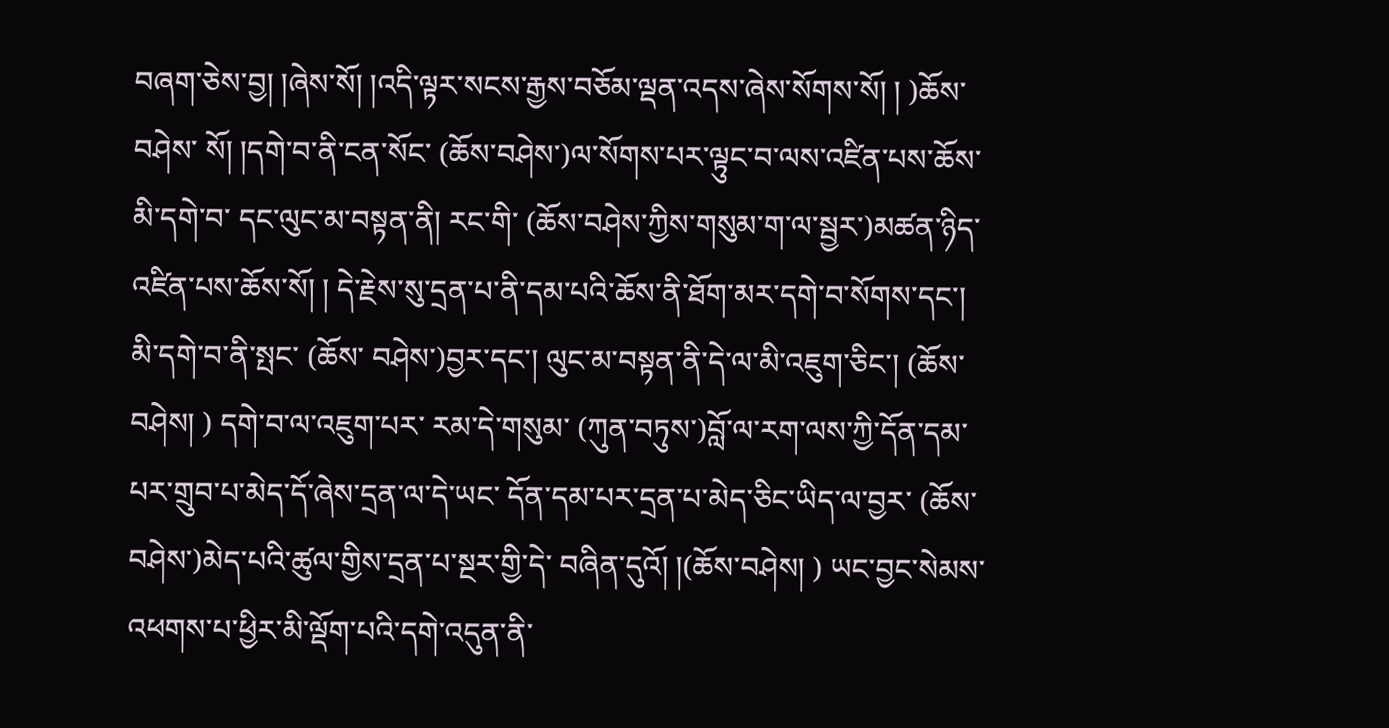བཞག་ཅེས་བྱ། །ཞེས་སོ། །འདི་ལྟར་སངས་རྒྱས་བཅོམ་ལྡན་འདས་ཞེས་སོགས་སོ། ། )ཆོས་བཤེས་ སོ། །དགེ་བ་ནི་ངན་སོང་ (ཆོས་བཤེས་)ལ་སོགས་པར་ལྟུང་བ་ལས་འཛིན་པས་ཆོས་མི་དགེ་བ་ དང་ལུང་མ་བསྟན་ནི། རང་གི་ (ཆོས་བཤེས་ཀྱིས་གསུམ་ག་ལ་སྦྱར་)མཚན་ཉིད་འཛིན་པས་ཆོས་སོ། ། དེ་རྗེས་སུ་དྲན་པ་ནི་དམ་པའི་ཆོས་ནི་ཐོག་མར་དགེ་བ་སོགས་དང་། མི་དགེ་བ་ནི་སྤང་ (ཆོས་ བཤེས་)བྱར་དང་། ལུང་མ་བསྟན་ནི་དེ་ལ་མི་འཇུག་ཅིང་། (ཆོས་བཤེས། ) དགེ་བ་ལ་འཇུག་པར་ རམ་དེ་གསུམ་ (ཀུན་བཏུས་)བློ་ལ་རག་ལས་ཀྱི་དོན་དམ་པར་གྲུབ་པ་མེད་དོ་ཞེས་དྲན་ལ་དེ་ཡང་ དོན་དམ་པར་དྲན་པ་མེད་ཅིང་ཡིད་ལ་བྱར་ (ཆོས་བཤེས་)མེད་པའི་ཚུལ་གྱིས་དྲན་པ་སྔར་གྱི་དེ་ བཞིན་དུའོ། །(ཆོས་བཤེས། ) ཡང་བྱང་སེམས་འཕགས་པ་ཕྱིར་མི་ལྡོག་པའི་དགེ་འདུན་ནི་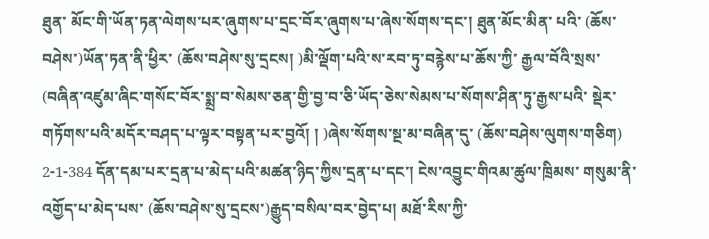ཐུན་ མོང་གི་ཡོན་ཏན་ལེགས་པར་ཞུགས་པ་དྲང་བོར་ཞུགས་པ་ཞེས་སོགས་དང་། ཐུན་མོང་མིན་ པའི་ (ཆོས་བཤེས་)ཡོན་ཏན་ནི་ཕྱིར་ (ཆོས་བཤེས་སུ་དྲངས། )མི་ལྡོག་པའི་ས་རབ་ཏུ་བརྙེས་པ་ཆོས་ཀྱི་ རྒྱལ་བོའི་སྲས་ (བཞིན་འཛུམ་ཞིང་གསོང་བོར་སྨྲ་བ་སེམས་ཅན་གྱི་བྱ་བ་ཅི་ཡོད་ཅེས་སེམས་པ་སོགས་ཤིན་ཏུ་རྒྱས་པའི་ སྡེར་གཏོགས་པའི་མདོར་བཤད་པ་ལྟར་བསྟན་པར་བྱའོ། ། )ཞེས་སོགས་སྔ་མ་བཞིན་དུ་ (ཆོས་བཤེས་ལུགས་གཅིག) 2-1-384 དོན་དམ་པར་དྲན་པ་མེད་པའི་མཚན་ཉིད་ཀྱིས་དྲན་པ་དང་། ངེས་འབྱུང་གིའམ་ཚུལ་ཁྲིམས་ གསུམ་ནི་འགྱོད་པ་མེད་པས་ (ཆོས་བཤེས་སུ་དྲངས་)རྒྱུད་བསིལ་བར་བྱེད་པ། མཐོ་རིས་ཀྱི་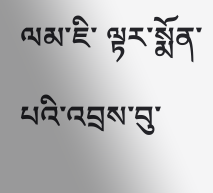ལམ་ཇི་ ལྟར་སྨོན་པའི་འབྲས་བུ་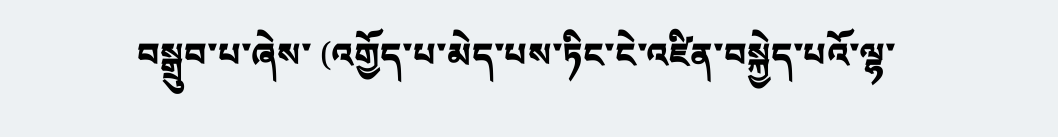བསྒྲུབ་པ་ཞེས་ (འགྱོད་པ་མེད་པས་ཏིང་ངེ་འཛིན་བསྐྱེད་པའོ་ལྷ་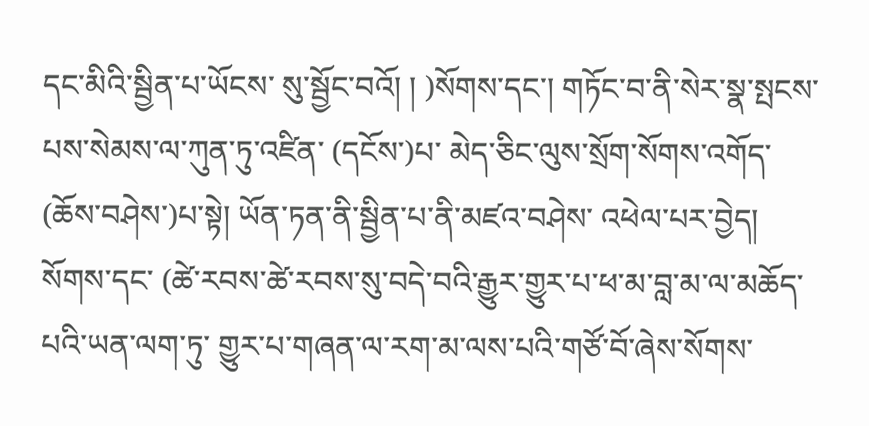དང་མིའི་སྦྱིན་པ་ཡོངས་ སུ་སྦྱོང་བའོ། ། )སོགས་དང་། གཏོང་བ་ནི་སེར་སྣ་སྤངས་པས་སེམས་ལ་ཀུན་ཏུ་འཛིན་ (དངོས་)པ་ མེད་ཅིང་ལུས་སྲོག་སོགས་འགོད་ (ཆོས་བཤེས་)པ་སྟེ། ཡོན་ཏན་ནི་སྦྱིན་པ་ནི་མཛའ་བཤེས་ འཕེལ་པར་བྱེད། སོགས་དང་ (ཚེ་རབས་ཚེ་རབས་སུ་བདེ་བའི་རྒྱུར་གྱུར་པ་ཕ་མ་བླ་མ་ལ་མཆོད་པའི་ཡན་ལག་ཏུ་ གྱུར་པ་གཞན་ལ་རག་མ་ལས་པའི་གཙོ་བོ་ཞེས་སོགས་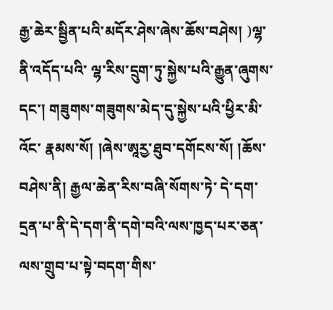རྒྱ་ཆེར་སྦྱིན་པའི་མདོར་ཤེས་ཞེས་ཆོས་བཤེས། )ལྷ་ནི་འདོད་པའི་ ལྷ་རིས་དྲུག་ཏུ་སྐྱེས་པའི་རྒྱུན་ཞུགས་དང་། གཟུགས་གཟུགས་མེད་དུ་སྐྱེས་པའི་ཕྱིར་མི་འོང་ རྣམས་སོ། །ཞེས་ཨཱརྱ་ཐུབ་དགོངས་སོ། །ཆོས་བཤེས་ནི། རྒྱལ་ཆེན་རིས་བཞི་སོགས་ཏེ་ དེ་དག་དྲན་པ་ནི་དེ་དག་ནི་དགེ་བའི་ལས་ཁྱད་པར་ཅན་ལས་གྲུབ་པ་སྟེ་བདག་གིས་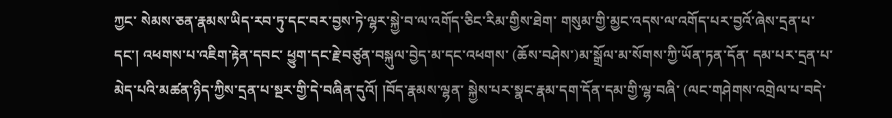ཀྱང་ སེམས་ཅན་རྣམས་ཡིད་རབ་ཏུ་དང་བར་བྱས་ཏེ་ལྷར་སྐྱེ་བ་ལ་འགོད་ཅིང་རིམ་གྱིས་ཐེག་ གསུམ་གྱི་མྱང་འདས་ལ་འགོད་པར་བྱའོ་ཞེས་དྲན་པ་དང་། འཕགས་པ་འཇིག་རྟེན་དབང་ ཕྱུག་དང་རྗེ་བཙུན་བསྐུལ་བྱེད་མ་དང་འཕགས་ (ཆོས་བཤེས་)མ་སྒྲོལ་མ་སོགས་ཀྱི་ཡོན་ཏན་དོན་ དམ་པར་དྲན་པ་མེད་པའི་མཚན་ཉིད་ཀྱིས་དྲན་པ་སྔར་གྱི་དེ་བཞིན་དུའོ། །བོད་རྣམས་ལྷན་ སྐྱེས་པར་སྣང་རྣམ་དག་དོན་དམ་གྱི་ལྷ་བཞི་ (ལང་གཤེགས་འགྲེལ་པ་བདེ་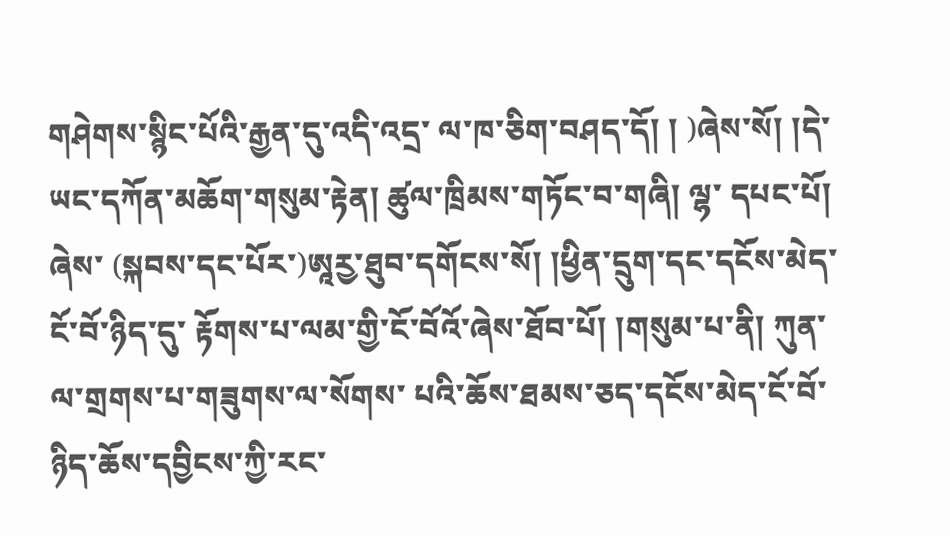གཤེགས་སྙིང་པོའི་རྒྱན་དུ་འདི་འདྲ་ ལ་ཁ་ཅིག་བཤད་དོ། ། )ཞེས་སོ། །དེ་ཡང་དཀོན་མཆོག་གསུམ་རྟེན། ཚུལ་ཁྲིམས་གཏོང་བ་གཞི། ལྷ་ དཔང་པོ། ཞེས་ (སྐབས་དང་པོར་)ཨཱརྱ་ཐུབ་དགོངས་སོ། །ཕྱིན་དྲུག་དང་དངོས་མེད་ངོ་བོ་ཉིད་དུ་ རྟོགས་པ་ལམ་གྱི་ངོ་བོའོ་ཞེས་ཐོབ་པོ། །གསུམ་པ་ནི། ཀུན་ལ་གྲགས་པ་གཟུགས་ལ་སོགས་ པའི་ཆོས་ཐམས་ཅད་དངོས་མེད་ངོ་བོ་ཉིད་ཆོས་དབྱིངས་ཀྱི་རང་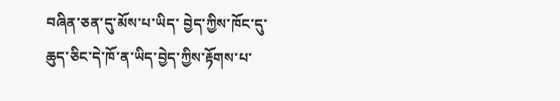བཞིན་ཅན་དུ་མོས་པ་ཡིད་ བྱེད་ཀྱིས་ཁོང་དུ་ཆུད་ཅིང་དེ་ཁོ་ན་ཡིད་བྱེད་ཀྱིས་རྟོགས་པ་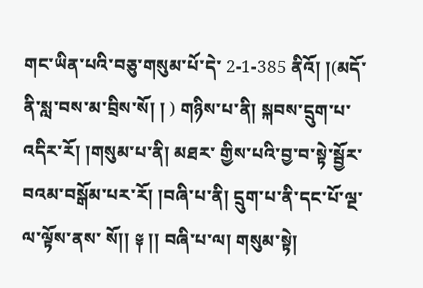གང་ཡིན་པའི་བཅུ་གསུམ་པོ་དེ་ 2-1-385 ནིའོ། །(མདོ་ནི་སླ་བས་མ་བྲིས་སོ། ། ) གཉིས་པ་ནི། སྐབས་དྲུག་པ་འདིར་རོ། །གསུམ་པ་ནི། མཐར་ གྱིས་པའི་བྱ་བ་སྟེ་སྦྱོར་བའམ་བསྒོམ་པར་རོ། །བཞི་པ་ནི། དྲུག་པ་ནི་དང་པོ་ལྔ་ལ་ལྟོས་ནས་ སོ།། ༈ །། བཞི་པ་ལ། གསུམ་སྟེ།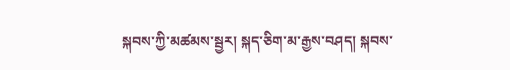སྐབས་ཀྱི་མཚམས་སྦྱར། སྐད་ཅིག་མ་རྒྱས་བཤད། སྐབས་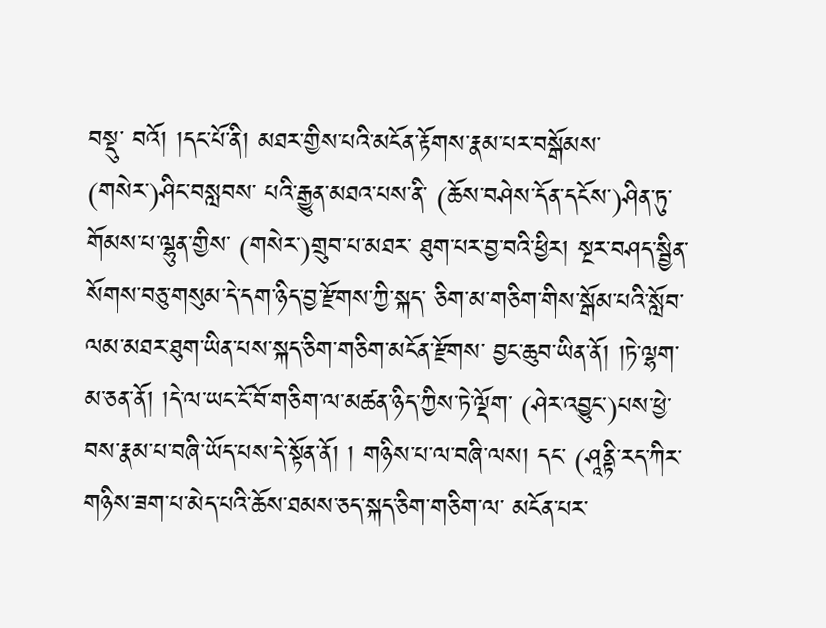བསྡུ་ བའོ། །དང་པོ་ནི། མཐར་གྱིས་པའི་མངོན་རྟོགས་རྣམ་པར་བསྒོམས་ (གསེར་)ཤིང་བསླབས་ པའི་རྒྱུན་མཐའ་པས་ནི་ (ཆོས་བཤེས་དོན་དངོས་)ཤིན་ཏུ་གོམས་པ་ལྷུན་གྱིས་ (གསེར་)གྲུབ་པ་མཐར་ ཐུག་པར་བྱ་བའི་ཕྱིར། སྔར་བཤད་སྦྱིན་སོགས་བཅུ་གསུམ་དེ་དག་ཉིད་བྱ་རྫོགས་ཀྱི་སྐད་ ཅིག་མ་གཅིག་གིས་སྒོམ་པའི་སློབ་ལམ་མཐར་ཐུག་ཡིན་པས་སྐད་ཅིག་གཅིག་མངོན་རྫོགས་ བྱང་ཆུབ་ཡིན་ནོ། །ཏེ་ལྷག་མ་ཅན་ནོ། །དེ་ལ་ཡང་ངོ་བོ་གཅིག་ལ་མཚན་ཉིད་ཀྱིས་ཏེ་ལྡོག་ (ཤེར་འབྱུང་)པས་ཕྱེ་བས་རྣམ་པ་བཞི་ཡོད་པས་དེ་སྟོན་ནོ། ། གཉིས་པ་ལ་བཞི་ལས། དང་ (ཤཱནྟི་རད་ཀིར་གཉིས་ཟག་པ་མེད་པའི་ཆོས་ཐམས་ཅད་སྐད་ཅིག་གཅིག་ལ་ མངོན་པར་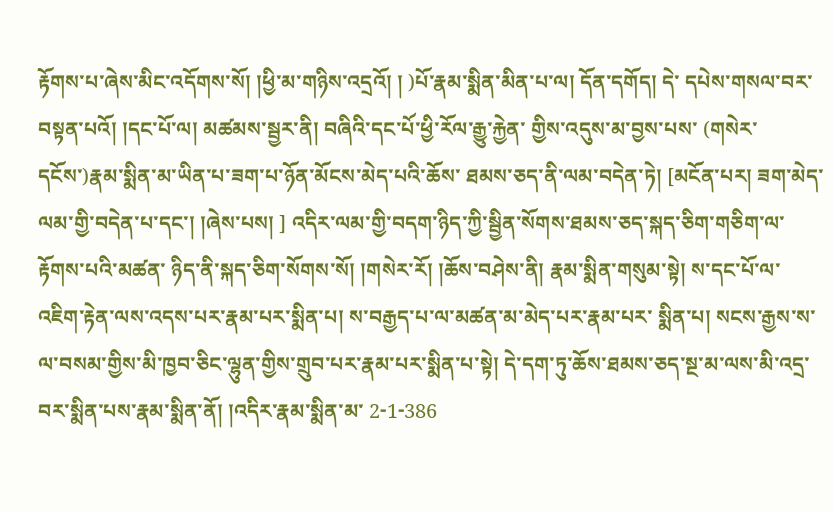རྟོགས་པ་ཞེས་མིང་འདོགས་སོ། །ཕྱི་མ་གཉིས་འདྲའོ། ། )པོ་རྣམ་སྨིན་མིན་པ་ལ། དོན་དགོད། དེ་ དཔེས་གསལ་བར་བསྟན་པའོ། །དང་པོ་ལ། མཚམས་སྦྱར་ནི། བཞིའི་དང་པོ་ཕྱི་རོལ་རྒྱུ་རྐྱེན་ གྱིས་འདུས་མ་བྱས་པས་ (གསེར་དངོས་)རྣམ་སྨིན་མ་ཡིན་པ་ཟག་པ་ཉོན་མོངས་མེད་པའི་ཆོས་ ཐམས་ཅད་ནི་ལམ་བདེན་ཏེ། [མངོན་པར། ཟག་མེད་ལམ་གྱི་བདེན་པ་དང་། །ཞེས་པས། ] འདིར་ལམ་གྱི་བདག་ཉིད་ཀྱི་སྦྱིན་སོགས་ཐམས་ཅད་སྐད་ཅིག་གཅིག་ལ་རྟོགས་པའི་མཚན་ ཉིད་ནི་སྐད་ཅིག་སོགས་སོ། །གསེར་རོ། །ཆོས་བཤེས་ནི། རྣམ་སྨིན་གསུམ་སྟེ། ས་དང་པོ་ལ་ འཇིག་རྟེན་ལས་འདས་པར་རྣམ་པར་སྨིན་པ། ས་བརྒྱད་པ་ལ་མཚན་མ་མེད་པར་རྣམ་པར་ སྨིན་པ། སངས་རྒྱས་ས་ལ་བསམ་གྱིས་མི་ཁྱབ་ཅིང་ལྷུན་གྱིས་གྲུབ་པར་རྣམ་པར་སྨིན་པ་སྟེ། དེ་དག་ཏུ་ཆོས་ཐམས་ཅད་སྔ་མ་ལས་མི་འདྲ་བར་སྨིན་པས་རྣམ་སྨིན་ནོ། །འདིར་རྣམ་སྨིན་མ་ 2-1-386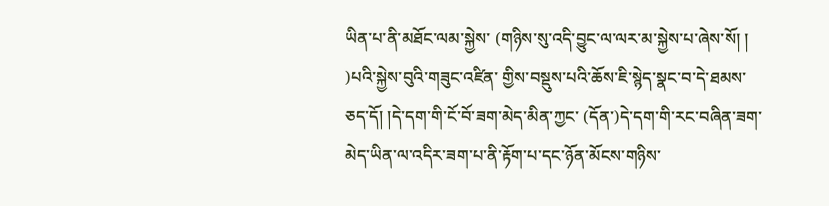ཡིན་པ་ནི་མཐོང་ལམ་སྐྱེས་ (གཉིས་སུ་འདི་བྱུང་ལ་ལར་མ་སྐྱེས་པ་ཞེས་སོ། ། )པའི་སྐྱེས་བུའི་གཟུང་འཛིན་ གྱིས་བསྡུས་པའི་ཆོས་ཇི་སྙེད་སྣང་བ་དེ་ཐམས་ཅད་དོ། །དེ་དག་གི་ངོ་བོ་ཟག་མེད་མིན་ཀྱང་ (དོན་)དེ་དག་གི་རང་བཞིན་ཟག་མེད་ཡིན་ལ་འདིར་ཟག་པ་ནི་རྟོག་པ་དང་ཉོན་མོངས་གཉིས་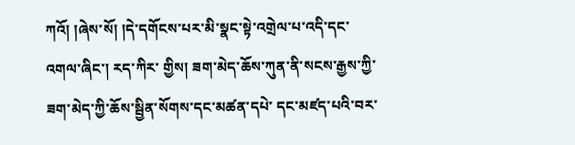ཀའོ། །ཞེས་སོ། །དེ་དགོངས་པར་མི་སྣང་སྟེ་འགྲེལ་པ་འདི་དང་འགལ་ཞིང་། རད་ཀིར་ གྱིས། ཟག་མེད་ཆོས་ཀུན་ནི་སངས་རྒྱས་ཀྱི་ཟག་མེད་ཀྱི་ཆོས་སྦྱིན་སོགས་དང་མཚན་དཔེ་ དང་མཛད་པའི་བར་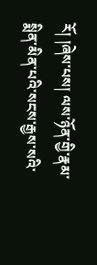རོ། །ཞེས་པས། ལས་ཉོན་གྱི་རྣམ་སྨིན་མིན་པའི་སངས་རྒྱས་སའི་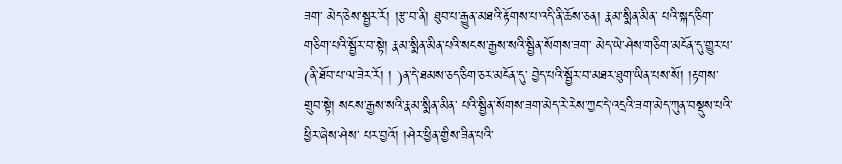ཟག་ མེད་ཅེས་སྦྱར་རོ། །རྩ་བ་ནི། ཐུབ་པ་རྒྱུན་མཐའི་རྟོགས་པ་འདི་ནི་ཆོས་ཅན། རྣམ་སྨིན་མིན་ པའི་སྐད་ཅིག་གཅིག་པའི་སྦྱོར་བ་སྟེ། རྣམ་སྨིན་མིན་པའི་སངས་རྒྱས་སའི་སྦྱིན་སོགས་ཟག་ མེད་ཡེ་ཤེས་གཅིག་མངོན་དུ་གྱུར་པ་ (ནི་ཐོབ་པ་ལ་ཟེར་རོ། ། )ན་དེ་ཐམས་ཅད་ཅིག་ཅར་མངོན་དུ་ བྱེད་པའི་སྦྱོར་བ་མཐར་ཐུག་ཡིན་པས་སོ། །རྟགས་གྲུབ་སྟེ། སངས་རྒྱས་སའི་རྣམ་སྨིན་མིན་ པའི་སྦྱིན་སོགས་ཟག་མེད་རེ་རེས་ཀྱང་དེ་འདྲའི་ཟག་མེད་ཀུན་བསྡུས་པའི་ཕྱིར་ཞེས་ཤེས་ པར་བྱའོ། །ཤེར་ཕྱིན་གྱིས་ཟིན་པའི་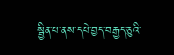སྦྱིན་པ་ནས་དཔེ་བྱད་བརྒྱད་ཅུའི་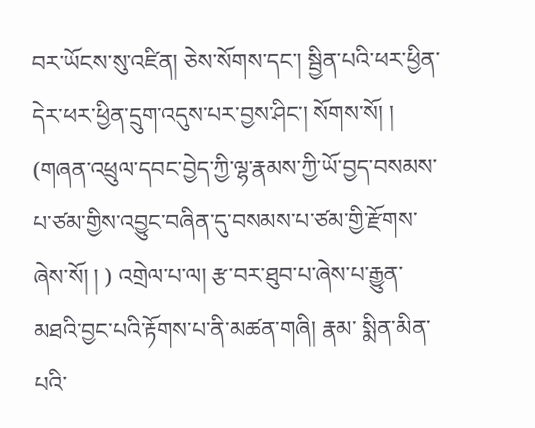བར་ཡོངས་སུ་འཛིན། ཅེས་སོགས་དང་། སྦྱིན་པའི་ཕར་ཕྱིན་དེར་ཕར་ཕྱིན་དྲུག་འདུས་པར་བྱས་ཤིང་། སོགས་སོ། ། (གཞན་འཕྲུལ་དབང་བྱེད་ཀྱི་ལྷ་རྣམས་ཀྱི་ཡོ་བྱད་བསམས་པ་ཙམ་གྱིས་འབྱུང་བཞིན་དུ་བསམས་པ་ཙམ་གྱི་རྫོགས་ཞེས་སོ། ། ) འགྲེལ་པ་ལ། རྩ་བར་ཐུབ་པ་ཞེས་པ་རྒྱུན་མཐའི་བྱང་པའི་རྟོགས་པ་ནི་མཚན་གཞི། རྣམ་ སྨིན་མིན་པའི་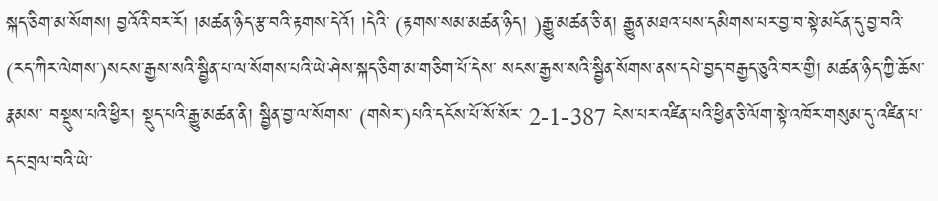སྐད་ཅིག་མ་སོགས། བྱའོའི་བར་རོ། །མཚན་ཉིད་རྩ་བའི་རྟགས་དེའོ། །དེའི་ (རྟགས་སམ་མཚན་ཉིད། )རྒྱུ་མཚན་ཅི་ན། རྒྱུན་མཐའ་པས་དམིགས་པར་བྱ་བ་སྟེ་མངོན་དུ་བྱ་བའི་ (རད་ཀིར་ལེགས་)སངས་རྒྱས་སའི་སྦྱིན་པ་ལ་སོགས་པའི་ཡེ་ཤེས་སྐད་ཅིག་མ་གཅིག་པོ་དེས་ སངས་རྒྱས་སའི་སྦྱིན་སོགས་ནས་དཔེ་བྱད་བརྒྱད་ཅུའི་བར་གྱི། མཚན་ཉིད་ཀྱི་ཆོས་རྣམས་ བསྡུས་པའི་ཕྱིར། སྡུད་པའི་རྒྱུ་མཚན་ནི། སྦྱིན་བྱ་ལ་སོགས་ (གསེར་)པའི་དངོས་པོ་སོ་སོར་ 2-1-387 ངེས་པར་འཛིན་པའི་ཕྱིན་ཅི་ལོག་སྟེ་འཁོར་གསུམ་དུ་འཛིན་པ་དང་བྲལ་བའི་ཡེ་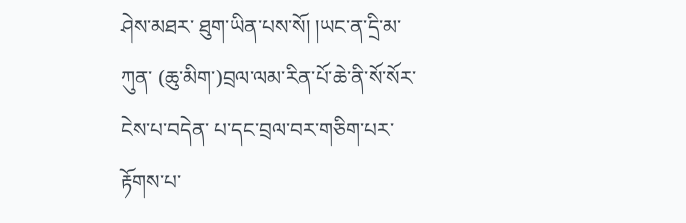ཤེས་མཐར་ ཐུག་ཡིན་པས་སོ། །ཡང་ན་དྲི་མ་ཀུན་ (ཆུ་མིག་)བྲལ་ལམ་རིན་པོ་ཆེ་ནི་སོ་སོར་ངེས་པ་བདེན་ པ་དང་བྲལ་བར་གཅིག་པར་རྟོགས་པ་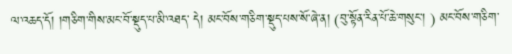ལ་འཆད་དོ། །གཅིག་གིས་མང་བོ་སྡུད་པ་མི་འཐད་ དེ། མང་བོས་གཅིག་སྡུད་པས་སོ་ཞེ་ན། (བུ་སྟོན་རིན་པོ་ཆེ་གསུང་། ) མང་བོས་གཅིག་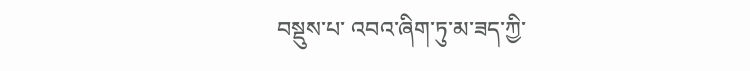བསྡུས་པ་ འབའ་ཞིག་ཏུ་མ་ཟད་ཀྱི་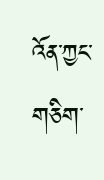འོན་ཀྱང་གཅིག་